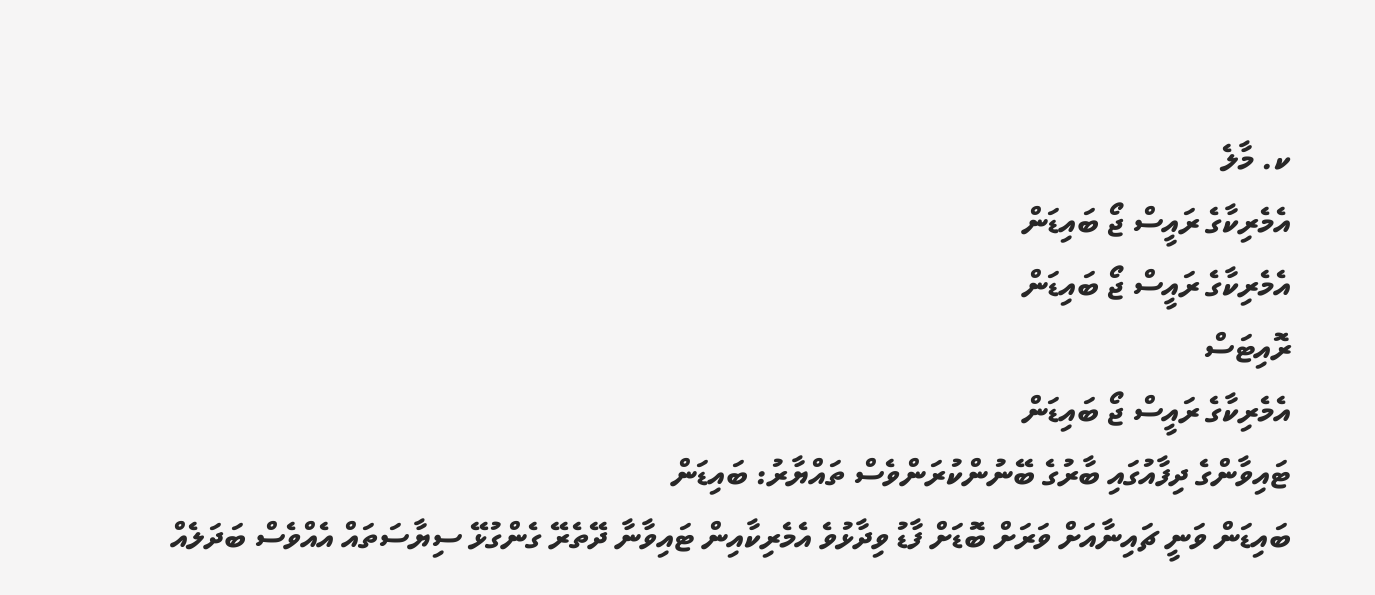ކ. މާލެ
އެމެރިކާގެ ރައީސް ޖޯ ބައިޑަން
އެމެރިކާގެ ރައީސް ޖޯ ބައިޑަން
ރޮއިޓަސް
އެމެރިކާގެ ރައީސް ޖޯ ބައިޑަން
ޓައިވާންގެ ދިފާއުގައި ބާރުގެ ބޭނުންކުރަންވެސް ތައްޔާރު: ބައިޑަން
ބައިޑަން ވަނީ ޗައިނާއަށް ވަރަށް ބޮޑަށް ފާޑު ވިދާޅުވެ އެމެރިކާއިން ޓައިވާނާ ދޭތެރޭ ގެންގުޅޭ ސިޔާސަތައް އެއްވެސް ބަދަލެއް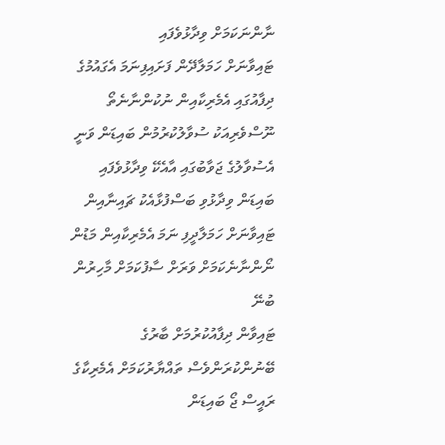ނާންނަކަމަށް ވިދާޅުވެފައި
ޓައިވާނަށް ހަމަލާދޭން ފަށައިފިނަމަ އެގައުމުގެ ދިފާއުގައި އެމެރިކާއިން ނުކުންނާނެތޯ ނޫސްވެރިއަކު ސުވާލުކުރުމުން ބައިޑަން ވަނީ އެސުވާލުގެ ޖަވާބުގައި އާއެކޭ ވިދާޅުވެފައި
ބައިޑަން ވިދާޅުވި ބަސްފުޅާއެކު ޗައިނާއިން ޓައިވާނަށް ހަމަލާދީފި ނަމަ އެމެރިކާއިން މަޑުން ނޯންނާނެކަމަށް ވަރަށް ސާފުކަމަށް މާހިރުން ބުނޭ
ޓައިވާން ދިފާއުކުރުމަށް ބާރުގެ ބޭނުންކުރަންވެސް ތައްޔާރުކަމަށް އެމެރިކާގެ ރައީސް ޖޯ ބައިޑަން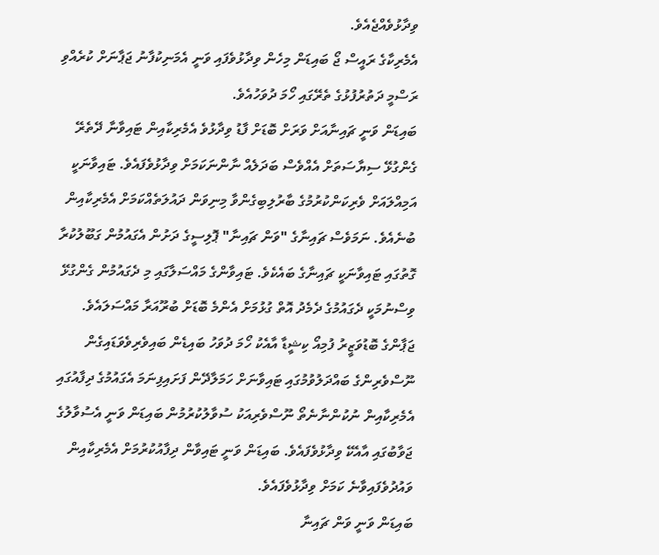ވިދާޅުވެއްޖެއެވެ.
އެމެރިކާގެ ރައީސް ޖޯ ބައިޑަން މިހެން ވިދާޅުވެފައި ވަނީ އެމަނިކުފާނު ޖަޕާނަށް ކުރެއްވި ރަސްމީ ދަތުރުފުޅުގެ ތެރޭގައި ހޯމަ ދުވަހުއެވެ.
ބައިޑަން ވަނީ ޗައިނާއަށް ވަރަށް ބޮޑަށް ފާޑު ވިދާޅުވެ އެމެރިކާއިން ޓައިވާނާ ދޭތެރޭ ގެންގުޅޭ ސިޔާސަތަށް އެއްވެސް ބަދަލެއް ނާންނަކަމަށް ވިދާޅުވެފައެވެ. ޓައިވާނަކީ އަމިއްލައަށް ވެރިކަންކުރުމުގެ ބާރުލިބިގެންވާ މިނިވަން ދައުލަތެއްކަމަށް އެމެރިކާއިން ބުނެއެވެ. ނަމަވެސް ޗައިނާގެ "ވަން ޗައިނާ" ޕޮލިސީގެ ދަށުން އެގައުމުން ގަބޫލުކުރާ ގޮތުގައި ޓައިވާނަކީ ޗައިނާގެ ބައެކެވެ. ޓައިވާންގެ މައްސަލާގައި މި ދެގައުމުން ގެންގުޅޭ ވިސްނުމަކީ ދެގައުމުގެ ދެމެދު އޮތް ގުޅުމަށް އެންމެ ބޮޑަށް ބުރޫއަރާ މައްސަލައެވެ.
ޖަޕާންގެ ބޮޑުވަޒީރު ފުމިއޯ ކިޝީޑާ އާއެކު ހޯމަ ދުވަހު ބައިޑެން ބައިވެރިވެވަޑައިގެން ނޫސްވެރިންގެ ބައްދަލުވުމުގައި ޓައިވާނަށް ހަމަލާދޭން ފަށައިފިނަމަ އެގައުމުގެ ދިފާއުގައި އެމެރިކާއިން ނުކުންނާނެތޯ ނޫސްވެރިއަކު ސުވާލުކުރުމުން ބައިޑަން ވަނީ އެސުވާލުގެ ޖަވާބުގައި އާއެކޭ ވިދާޅުވެފައެވެ. ބައިޑަން ވަނީ ޓައިވާން ދިފާއުކުރުމަށް އެމެރިކާއިން ވައުދުވެފައިވާނެ ކަމަށް ވިދާޅުވެފައެވެ.
ބައިޑަން ވަނީ ވަން ޗައިނާ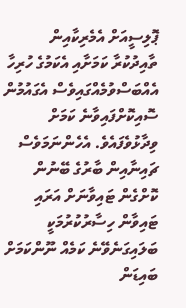ޕޮލިސީއަށް އެމެރިކާއިން ތާއިދުކުރާ ކަމަށާއި އެކަމުގެ ހުރިހާ އެއްބަސްވުމެއްގައިވެސް އެގައުމުން ސޮއިކޮށްފައިވާނެ ކަމަށް ވިދާޅުވެފައެވެ. އެހެންނަމަވެސް ޗައިނާއިން ބާރުގެ ބޭނުން ކޮށްގެން ޓައިވާނަށް އަރައި ޓައިވާން ހިސާރުކުރުމަކީ ބަލައިގަނެވޭނެ ކަމެއް ނޫންކަމަށް ބައިޑަން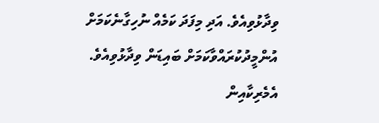ވިދާޅުވިއެވެ. އަދި މިފަދަ ކަމެއް ނުހިގާނެކަމަށް އުންމީދުކުރައްވާކަމަށް ބައިޑަން ވިދާޅުވިއެވެ.
އެމެރިކާއިން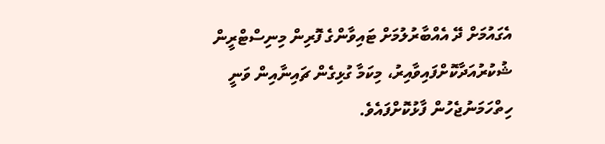އެގައުމަށް ދޭ އެއްބާރުލުމަށް ޓައިވާންގެ ފޮރިން މިނިސްޓްރީން ޝުކުރުއަދާކޮށްފައިވާއިރު، މިކަމާ ގުޅިގެން ޗައިނާއިން ވަނީ ހިތްހަމަނުޖެހުން ފާޅުކޮށްފައެވެ.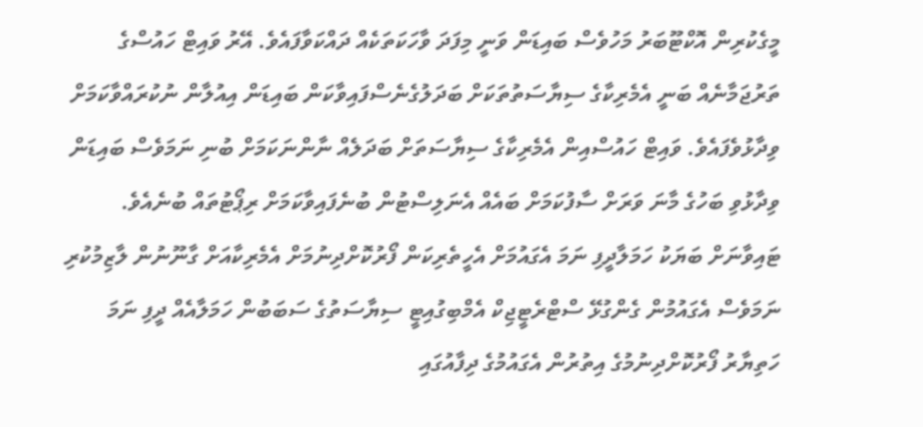މީގެކުރިން އޮކްޓޫބަރު މަހުވެސް ބައިޑަން ވަނީ މިފަދަ ވާހަކަތަކެއް ދައްކަވާފައެވެ. އޭރު ވައިޓް ހައުސްގެ ތަރުޖަމާނެއް ބަނީ އެމެރިކާގެ ސިޔާސަތުތަކަށް ބަދަލުގެނެސްފައިވާކަން ބައިޑަން އިއުލާން ނުކުރައްވާކަމަށް ވިދާޅުވެފައެވެ. ވައިޓް ހައުސްއިން އެމެރިކާގެ ސިޔާސަތަށް ބަދަލެއް ނާންނަކަމަށް ބުނި ނަމަވެސް ބައިޑަން ވިދާޅުވި ބަހުގެ މާނަ ވަރަށް ސާފުކަމަށް ބައެއް އެނަލިސްޓުން ބުނެފައިވާކަމަށް ރިޕޯޓުތައް ބުނެއެވެ.
ޓައިވާނަށް ބަޔަކު ހަމަލާދީފި ނަމަ އެގައުމަށް އެހީތެރިކަން ފޯރުކޮށްދިނުމަށް އެމެރިކާއަށް ގާނޫނުން ލާޒިމުކުރި ނަމަވެސް އެގައުމުން ގެންގުޅޭ ސްޓްރެޓީޖިކް އެމްބިގުއިޓީ ސިޔާސަތުގެ ސަބަބުން ހަމަލާއެއް ދީފި ނަމަ ހަތިޔާރު ފޯރުކޮށްދިނުމުގެ އިތުރުން އެގައުމުގެ ދިފާއުގައި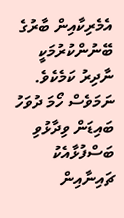އެމެރިކާއިން ބާރުގެ ބޭނުންކުރުމަކީ ނާދިރު ކަމެކެވެ. ނަމަވެސް ހޯމަ ދުވަހު ބައިޑަން ވިދާޅުވި ބަސްފުޅާއެކު ޗައިނާއިން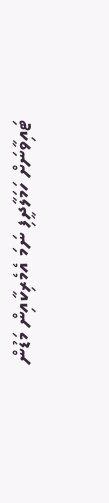ޓައިވާނަށް ހަމަލާދީފި ނަމަ އެމެރިކާއިން މަޑުން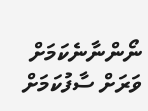ނޯންނާނެކަމަށް ވަރަށް ސާފުކަމަށް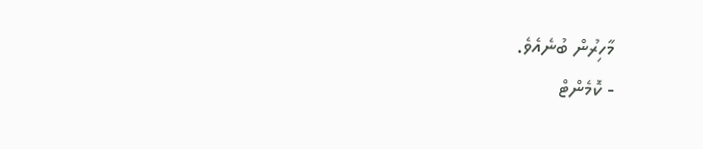މާހިރުން ބުނެއެވެ.
- ކޮމެންޓް